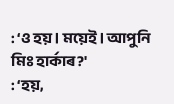: ‘ও হয়। ময়েই। আপুনি মিঃ হাৰ্কাৰ?'
: ‘হয়,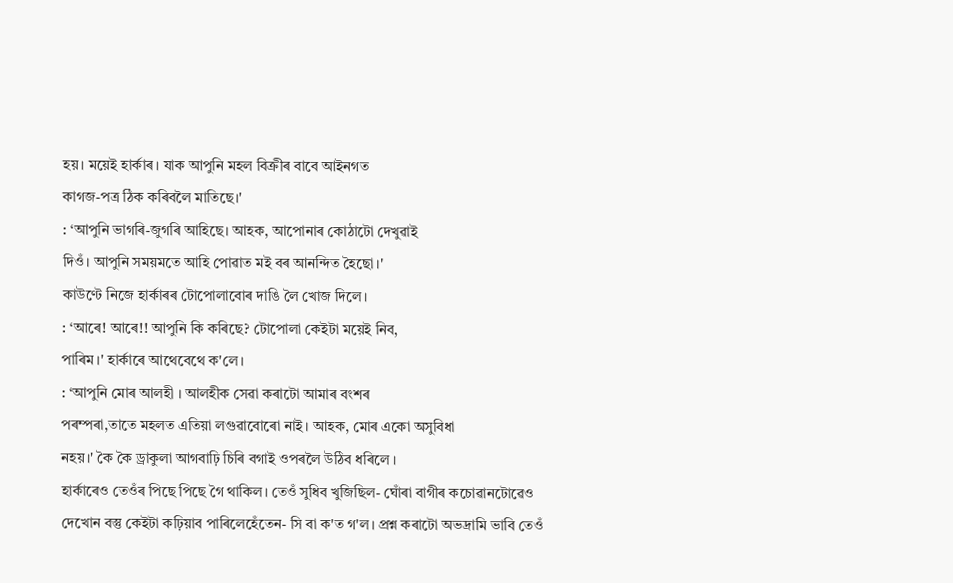হয়। ময়েই হাৰ্কাৰ। যাক আপুনি মহল বিক্ৰীৰ বাবে আইনগত
কাগজ-পত্ৰ ঠিক কৰিবলৈ মাতিছে।'
: ‘আপুনি ভাগৰি-জুগৰি আহিছে। আহক, আপোনাৰ কোঠাটো দেখুৱাই
দিওঁ। আপুনি সময়মতে আহি পোৱাত মই বৰ আনন্দিত হৈছো।'
কাউণ্টে নিজে হাৰ্কাৰৰ টোপোলাবোৰ দাঙি লৈ খোজ দিলে।
: ‘আৰে! আৰে!! আপুনি কি কৰিছে? টোপোলা কেইটা ময়েই নিব,
পাৰিম।' হাৰ্কাৰে আথেবেথে ক'লে।
: ‘আপুনি মোৰ আলহী । আলহীক সেৱা কৰাটো আমাৰ বংশৰ
পৰম্পৰা,তাতে মহলত এতিয়া লগুৱাবোৰো নাই। আহক, মোৰ একো অসুবিধা
নহয়।' কৈ কৈ ড্রাকুলা আগবাঢ়ি চিৰি বগাই ওপৰলৈ উঠিব ধৰিলে ।
হার্কাৰেও তেওঁৰ পিছে পিছে গৈ থাকিল। তেওঁ সুধিব খুজিছিল- ঘোঁৰা বাগীৰ কচোৱানটোৱেও দেখোন বস্তু কেইটা কঢ়িয়াব পাৰিলেহেঁতেন- সি বা ক'ত গ'ল। প্ৰশ্ন কৰাটো অভদ্ৰামি ভাবি তেওঁ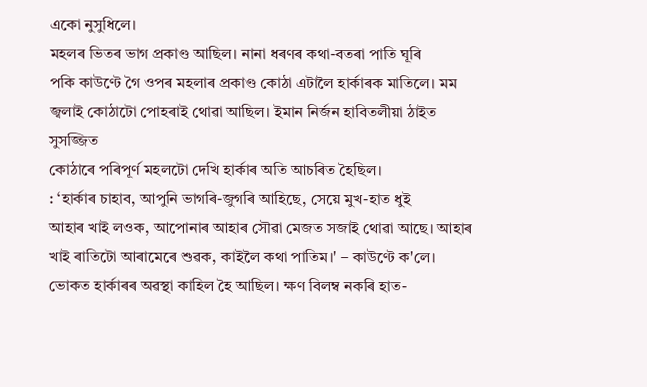একো নুসুধিলে।
মহলৰ ভিতৰ ভাগ প্ৰকাণ্ড আছিল। নানা ধৰণৰ কথা-বতৰা পাতি ঘূৰি
পকি কাউণ্টে গৈ ওপৰ মহলাৰ প্ৰকাণ্ড কোঠা এটালৈ হাৰ্কাৰক মাতিলে। মম
জ্বলাই কোঠাটো পোহৰাই থোৱা আছিল। ইমান নির্জন হাবিতলীয়া ঠাইত সুসজ্জিত
কোঠাৰে পৰিপূৰ্ণ মহলটো দেখি হাৰ্কাৰ অতি আচৰিত হৈছিল।
: ‘হাৰ্কাৰ চাহাব, আপুনি ভাগৰি-জুগৰি আহিছে, সেয়ে মুখ-হাত ধুই
আহাৰ খাই লওক, আপোনাৰ আহাৰ সৌৱা মেজত সজাই থোৱা আছে। আহাৰ
খাই ৰাতিটো আৰামেৰে শুৱক, কাইলৈ কথা পাতিম।' – কাউণ্টে ক'লে।
ভোকত হাৰ্কাৰৰ অৱস্থা কাহিল হৈ আছিল। ক্ষণ বিলম্ব নকৰি হাত-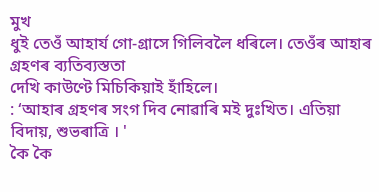মুখ
ধুই তেওঁ আহার্য গো-গ্রাসে গিলিবলৈ ধৰিলে। তেওঁৰ আহাৰ গ্ৰহণৰ ব্যতিব্যস্ততা
দেখি কাউণ্টে মিচিকিয়াই হাঁহিলে।
: ‘আহাৰ গ্ৰহণৰ সংগ দিব নোৱাৰি মই দুঃখিত। এতিয়া বিদায়, শুভৰাত্ৰি । '
কৈ কৈ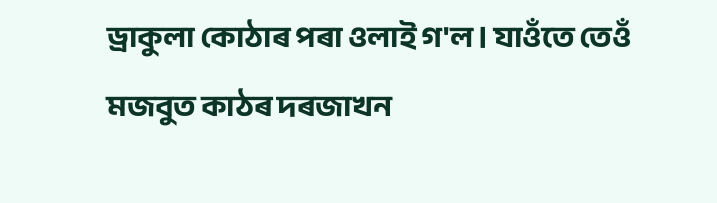ড্রাকুলা কোঠাৰ পৰা ওলাই গ'ল। যাওঁতে তেওঁ মজবুত কাঠৰ দৰজাখন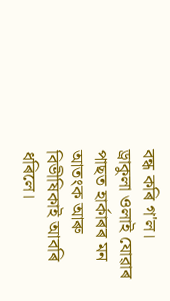বন্ধ কৰি গ'ল।
ড্রাকুলা ওলাই যোৱাৰ পাছত হাৰ্কাৰৰ মন আতংক আৰু বিভীষিকাই আবৰি ধৰিলে।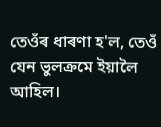তেওঁৰ ধাৰণা হ'ল, তেওঁ যেন ভুলক্রমে ইয়ালৈ আহিল।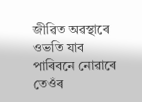জীৱিত অৱস্থাৰে ওভতি যাব পাৰিবনে নোৱাৰে তেওঁৰ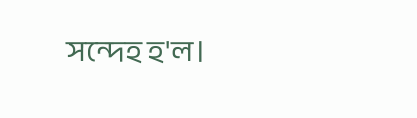সন্দেহ হ'ল।